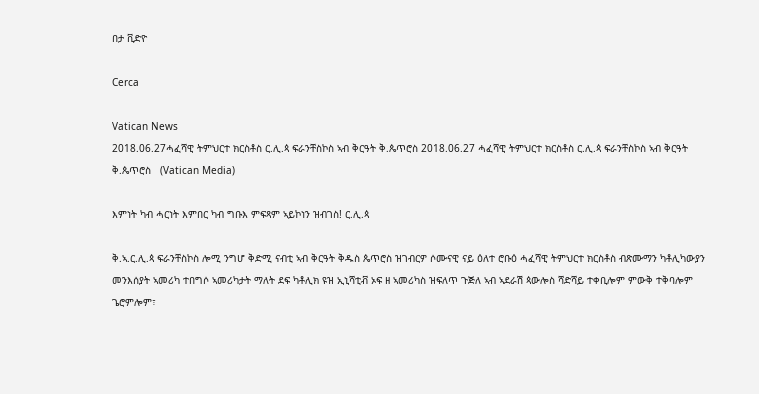በታ ቪድዮ

Cerca

Vatican News
2018.06.27ሓፈሻዊ ትምህርተ ክርስቶስ ር.ሊ.ጳ ፍራንቸስኮስ ኣብ ቅርዓት ቅ.ጴጥሮስ 2018.06.27 ሓፈሻዊ ትምህርተ ክርስቶስ ር.ሊ.ጳ ፍራንቸስኮስ ኣብ ቅርዓት ቅ.ጴጥሮስ   (Vatican Media)

እምነት ካብ ሓርነት እምበር ካብ ግቡእ ምፍጻም ኣይኮነን ዝብገስ! ር.ሊ.ጳ

ቅ.ኣ.ር.ሊ.ጳ ፍራንቸስኮስ ሎሚ ንግሆ ቅድሚ ናብቲ ኣብ ቅርዓት ቅዱስ ጴጥሮስ ዝገብርዎ ሶሙናዊ ናይ ዕለተ ሮቡዕ ሓፈሻዊ ትምህርተ ክርስቶስ ብጽሙማን ካቶሊካውያን መንእሰያት ኣመሪካ ተበግሶ ኣመሪካታት ማለት ደፍ ካቶሊክ ዩዝ ኢኒሻቲቭ ኦፍ ዘ ኣመሪካስ ዝፍለጥ ጉጅለ ኣብ ኣደራሽ ጳውሎስ ሻድሻይ ተቀቢሎም ምውቅ ተቅባሎም ጌሮምሎም፣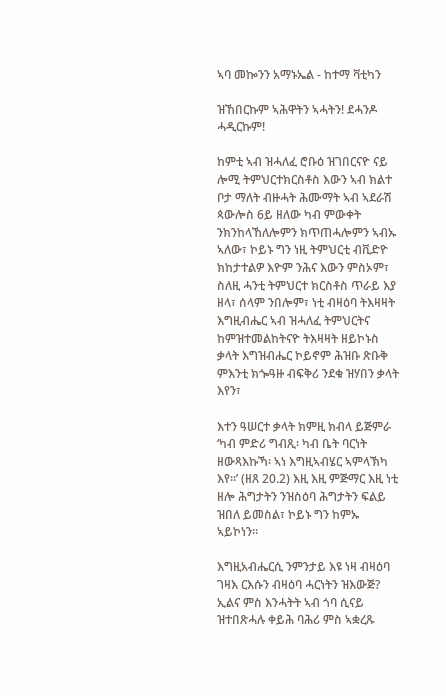ኣባ መኰንን አማኑኤል - ከተማ ቫቲካን

ዝኸበርኩም ኣሕዋትን ኣሓትን! ደሓንዶ ሓዲርኩም!

ከምቲ ኣብ ዝሓለፈ ሮቡዕ ዝገበርናዮ ናይ ሎሚ ትምህርተክርስቶስ እውን ኣብ ክልተ ቦታ ማለት ብዙሓት ሕሙማት ኣብ ኣደራሽ ጳውሎስ 6ይ ዘለው ካብ ምውቀት ንክንከላኸለሎምን ክጥጠሓሎምን ኣብኡ ኣለው፣ ኮይኑ ግን ነዚ ትምህርቲ ብቪድዮ ክከታተልዎ እዮም ንሕና እውን ምስኦም፣ ስለዚ ሓንቲ ትምህርተ ክርስቶስ ጥራይ እያ ዘላ፣ ሰላም ንበሎም፣ ነቲ ብዛዕባ ትእዛዛት እግዚብሔር ኣብ ዝሓለፈ ትምህርትና ከምዝተመልከትናዮ ትእዛዛት ዘይኮኑስ ቃላት እግዝብሔር ኮይኖም ሕዝቡ ጽቡቅ ምእንቲ ክጐዓዙ ብፍቅሪ ንደቁ ዝሃበን ቃላት እየን፣

እተን ዓሠርተ ቃላት ክምዚ ክብላ ይጅምራ ‘ካብ ምድሪ ግብጺ፡ ካብ ቤት ባርነት ዘውጻእኩኻ፡ ኣነ እግዚኣብሄር ኣምላኽካ እየ።’ (ዘጸ 20.2) እዚ እዚ ምጅማር እዚ ነቲ ዘሎ ሕግታትን ንዝስዕባ ሕግታትን ፍልይ ዝበለ ይመስል፣ ኮይኑ ግን ከምኡ ኣይኮነን።

እግዚአብሔርሲ ንምንታይ እዩ ነዛ ብዛዕባ ገዛእ ርእሱን ብዛዕባ ሓርነትን ዝእውጅ? ኢልና ምስ እንሓትት ኣብ ጎባ ሲናይ ዝተበጽሓሉ ቀይሕ ባሕሪ ምስ ኣቋረጹ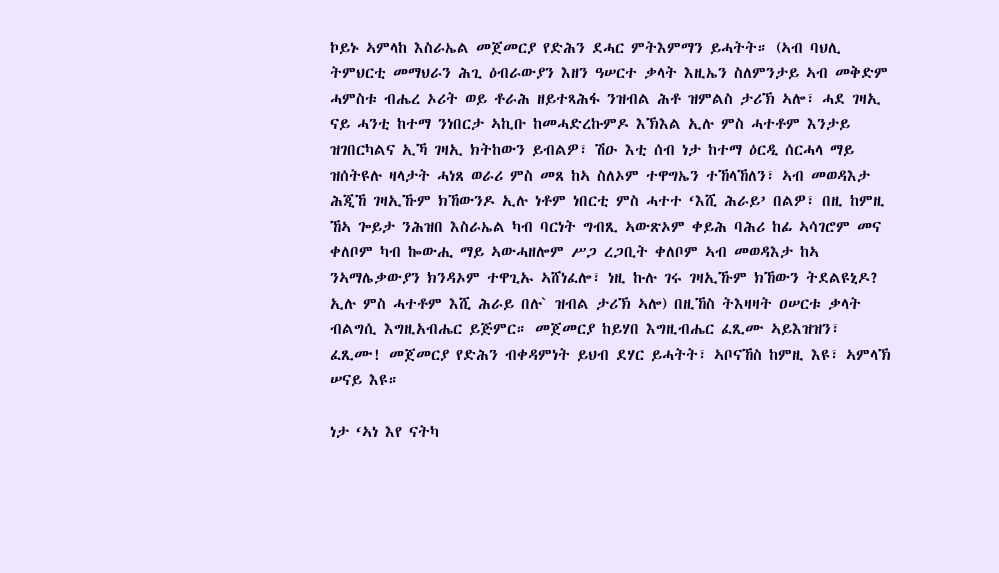ኮይኑ ኣምላከ እስራኤል መጀመርያ የድሕን ደሓር ምትእምማን ይሓትት። (ኣብ ባህሊ ትምህርቲ መማህራን ሕጊ ዕብራውያን እዘን ዓሠርተ ቃላት እዚኤን ስለምንታይ ኣብ መቅድም ሓምስቱ ብሔረ ኦሪት ወይ ቶራሕ ዘይተጻሕፋ ንዝብል ሕቶ ዝምልስ ታሪኽ ኣሎ፣ ሓደ ገዛኢ ናይ ሓንቲ ከተማ ንነበርታ ኣኪቡ ከመሓድረኩምዶ እኽእል ኢሉ ምስ ሓተቶም እንታይ ዝገበርካልና ኢኻ ገዛኢ ክትከውን ይብልዎ፣ ሽዑ እቲ ሰብ ነታ ከተማ ዕርዲ ሰርሓላ ማይ ዝሰትዩሉ ዛላታት ሓነጸ ወራሪ ምስ መጸ ከኣ ስለኦም ተዋግኤን ተኸላኸለን፣ ኣብ መወዳእታ ሕጂኸ ገዛኢኹም ክኸውንዶ ኢሉ ነቶም ነበርቲ ምስ ሓተተ ‘እሺ ሕራይ’ በልዎ፣ በዚ ከምዚ ኸኣ ጐይታ ንሕዝበ እስራኤል ካብ ባርነት ግብጺ ኣውጽኦም ቀይሕ ባሕሪ ከፊ ኣሳገሮም መና ቀለቦም ካብ ኰውሒ ማይ ኣውሓዘሎም ሥጋ ረጋቢት ቀለቦም ኣብ መወዳእታ ከኣ ንኣማሌቃውያን ክንዳኦም ተዋጊኡ ኣሸነፈሎ፣ ነዚ ኩሉ ገሩ ገዛኢኹም ክኸውን ትደልዩኒዶ? ኢሉ ምስ ሓተቶም እሺ ሕራይ በሉ` ዝብል ታሪኽ ኣሎ) በዚኸስ ትእዛዛት ዐሠርቱ ቃላት ብልግሲ እግዚአብሔር ይጅምር። መጀመርያ ከይሃበ እግዚብሔር ፈጺሙ ኣይእዝዝን፣ ፈጺሙ! መጀመርያ የድሕን ብቀዳምነት ይህብ ደሃር ይሓትት፣ ኣቦናኸስ ከምዚ እዩ፣ ኣምላኽ ሠናይ እዩ።

ነታ ‘ኣነ እየ ናትካ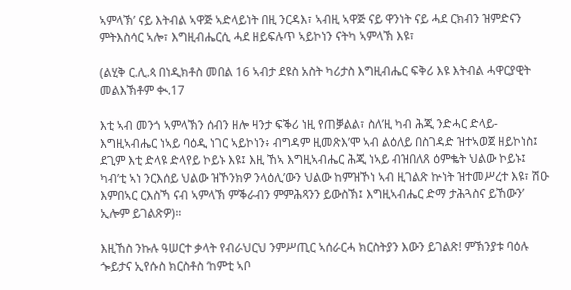ኣምላኽ’ ናይ እትብል ኣዋጅ ኣድላይነት በዚ ንርዳእ፣ ኣብዚ ኣዋጅ ናይ ዋንነት ናይ ሓደ ርክብን ዝምድናን ምትእስሳር ኣሎ፣ እግዚብሔርሲ ሓደ ዘይፍሉጥ ኣይኮነን ናትካ ኣምላኽ እዩ፣

(ልሂቅ ር.ሊ.ጳ በነዲክቶስ መበል 16 ኣብታ ደዩስ አስት ካሪታስ እግዚብሔር ፍቅሪ እዩ እትብል ሓዋርያዊት መልእኽቶም ቊ.17

እቲ ኣብ መንጎ ኣምላኽን ሰብን ዘሎ ዛንታ ፍቕሪ ነዚ የጠቓልል፣ ስለ’ዚ ካብ ሕጂ ንድሓር ድላይ-እግዚኣብሔር ነኣይ ባዕዲ ነገር ኣይኮነን፥ ብግዳም ዚመጽእ’ሞ ኣብ ልዕለይ በስገዳድ ዝተኣወጀ ዘይኮነስ፤ ደጊም እቲ ድላዩ ድላየይ ኮይኑ እዩ፤ እዚ ኸኣ እግዚኣብሔር ሕጂ ነኣይ ብዝበለጸ ዕምቈት ህልው ኮይኑ፤ ካብ’ቲ ኣነ ንርእሰይ ህልው ዝኾንክዎ ንላዕሊ’ውን ህልው ከምዝኾነ ኣብ ዚገልጽ ኵነት ዝተመሥረተ እዩ፣ ሽዑ እምበኣር ርእስኻ ናብ ኣምላኽ ምቕራብን ምምሕጻንን ይውስኽ፤ እግዚኣብሔር ድማ ታሕጓስና ይኸውን’ ኢሎም ይገልጽዎ)።

እዚኸስ ንኩሉ ዓሠርተ ቃላት የብራህርህ ንምሥጢር ኣሰራርሓ ክርስትያን እውን ይገልጽ! ምኽንያቱ ባዕሉ ጐይታና ኢየሱስ ክርስቶስ ‘ከምቲ ኣቦ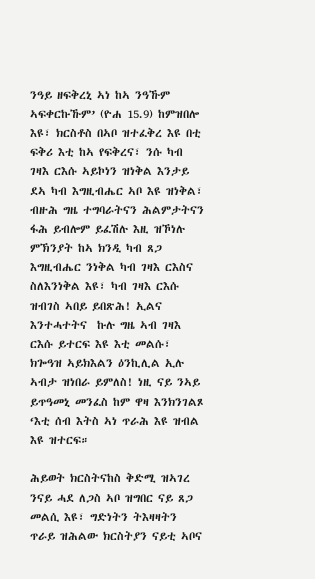ንዓይ ዘፍቅረኒ ኣነ ከኣ ንዓኹም ኣፍቀርኩኹም’ (ዮሐ 15.9) ከምዝበሎ እዩ፣ ክርስቶስ በኣቦ ዝተፈቅረ እዩ በቲ ፍቅሪ እቲ ከኣ የፍቅረና፣ ንሱ ካብ ገዛእ ርእሱ ኣይኮነን ዝነቅል እንታይ ደኣ ካብ እግዚብሔር ኣቦ እዩ ዝነቅል፣ ብዙሕ ግዜ ተግባራትናን ሕልምታትናን ፋሕ ይብሎም ይፈሽሉ እዚ ዝኾነሉ ምኽንያት ከኣ ክንዲ ካብ ጸጋ እግዚብሔር ንነቅል ካብ ገዛእ ርእስና ስለእንነቅል እዩ፣ ካብ ገዛእ ርእሱ ዝብገስ ኣበይ ይበጽሕ! ኢልና እንተሓተትና  ኩሉ ግዜ ኣብ ገዛእ ርእሱ ይተርፍ እዩ እቲ መልሱ፣ ክጐዓዝ ኣይክእልን ዕንኪሊል ኢሉ ኣብታ ዝነበራ ይምለስ! ነዚ ናይ ንኣይ ይጥዓመኒ መንፈስ ከም ዋዛ እንክንገልጾ ‘እቲ ሰብ እትስ ኣነ ጥራሕ እዩ ዝብል እዩ ዝተርፍ።

ሕይወት ክርስትናከስ ቅድሚ ዝኣገረ ንናይ ሓደ ለጋስ ኣቦ ዝግበር ናይ ጸጋ መልሲ እዩ፣ ግድነትን ትእዛዛትን ጥራይ ዝሕልው ክርስትያን ናይቲ ኣቦና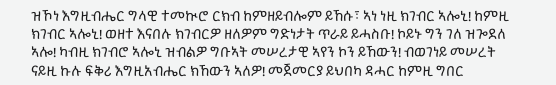ዝኾነ እግዚብሔር ግላዊ ተመኲሮ ርክብ ከምዘይብሎም ይኸሱ፣ ኣነ ነዚ ክገብር ኣሎኒ! ከምዚ ክገብር ኣሎኒ! ወዘተ እናበሉ ክገብርዎ ዘለዎም ግድነታት ጥራይ ይሓስቡ! ኮይኑ ግን ገለ ዝጐደለ ኣሎ! ካብዚ ክገብሮ ኣሎኒ ዝብልዎ ግቡኣት መሠረታዊ ኣየን ኮን ይኸውን! ብወገነይ መሠረት ናይዚ ኩሉ ፍቅሪ እግዚአብሔር ክኸውን ኣለዎ! መጀመርያ ይህበካ ዳሓር ከምዚ ግበር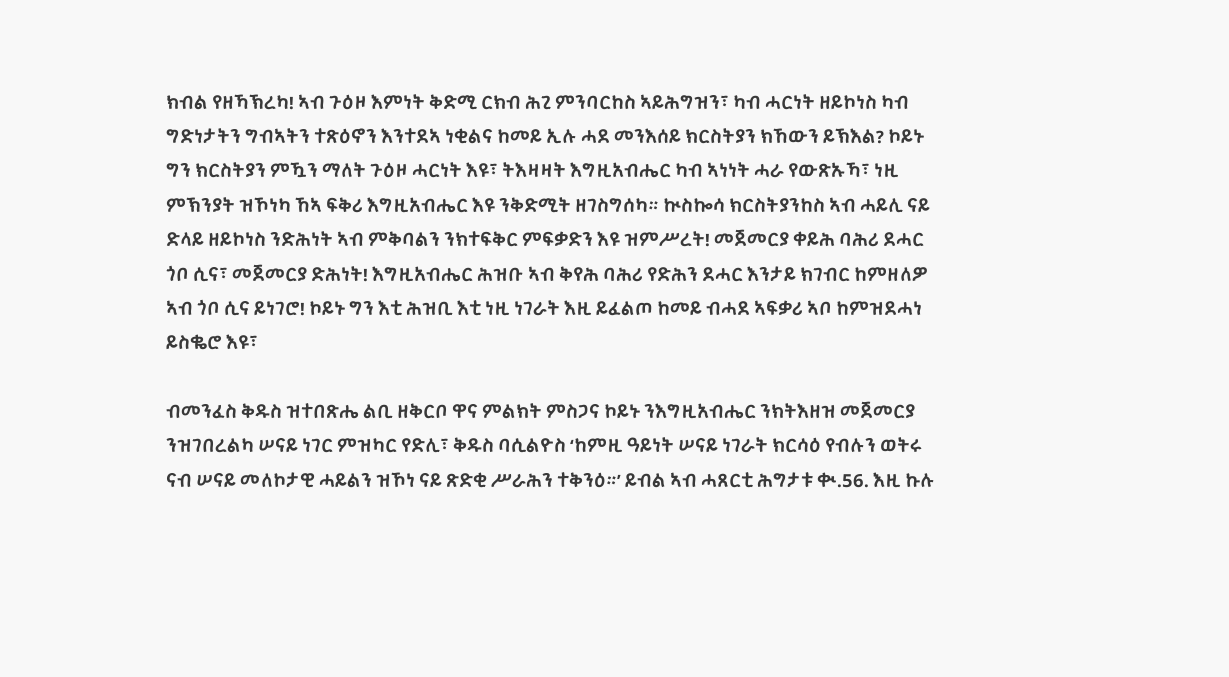ክብል የዘኻኽረካ! ኣብ ጉዕዞ እምነት ቅድሚ ርክብ ሕጊ ምንባርከስ ኣይሕግዝን፣ ካብ ሓርነት ዘይኮነስ ካብ ግድነታትን ግብኣትን ተጽዕኖን እንተደኣ ነቂልና ከመይ ኢሉ ሓደ መንእሰይ ክርስትያን ክኸውን ይኽእል? ኮይኑ ግን ክርስትያን ምዃን ማለት ጉዕዞ ሓርነት እዩ፣ ትእዛዛት እግዚአብሔር ካብ ኣነነት ሓራ የውጽኡኻ፣ ነዚ ምኽንያት ዝኾነካ ኸኣ ፍቅሪ እግዚአብሔር እዩ ንቅድሚት ዘገስግሰካ። ኲስኰሳ ክርስትያንከስ ኣብ ሓይሊ ናይ ድላይ ዘይኮነስ ንድሕነት ኣብ ምቅባልን ንክተፍቅር ምፍቃድን እዩ ዝምሥረት! መጀመርያ ቀይሕ ባሕሪ ደሓር ጎቦ ሲና፣ መጀመርያ ድሕነት! እግዚአብሔር ሕዝቡ ኣብ ቅየሕ ባሕሪ የድሕን ደሓር እንታይ ክገብር ከምዘለዎ ኣብ ጎቦ ሲና ይነገሮ! ኮይኑ ግን እቲ ሕዝቢ እቲ ነዚ ነገራት እዚ ይፈልጦ ከመይ ብሓደ ኣፍቃሪ ኣቦ ከምዝደሓነ ይስቈሮ እዩ፣

ብመንፈስ ቅዱስ ዝተበጽሔ ልቢ ዘቅርቦ ዋና ምልክት ምስጋና ኮይኑ ንእግዚአብሔር ንክትእዘዝ መጀመርያ ንዝገበረልካ ሠናይ ነገር ምዝካር የድሊ፣ ቅዱስ ባሲልዮስ ‘ከምዚ ዓይነት ሠናይ ነገራት ክርሳዕ የብሉን ወትሩ ናብ ሠናይ መለኮታዊ ሓይልን ዝኾነ ናይ ጽድቂ ሥራሕን ተቅንዕ።’ ይብል ኣብ ሓጸርቲ ሕግታቱ ቊ.56. እዚ ኩሉ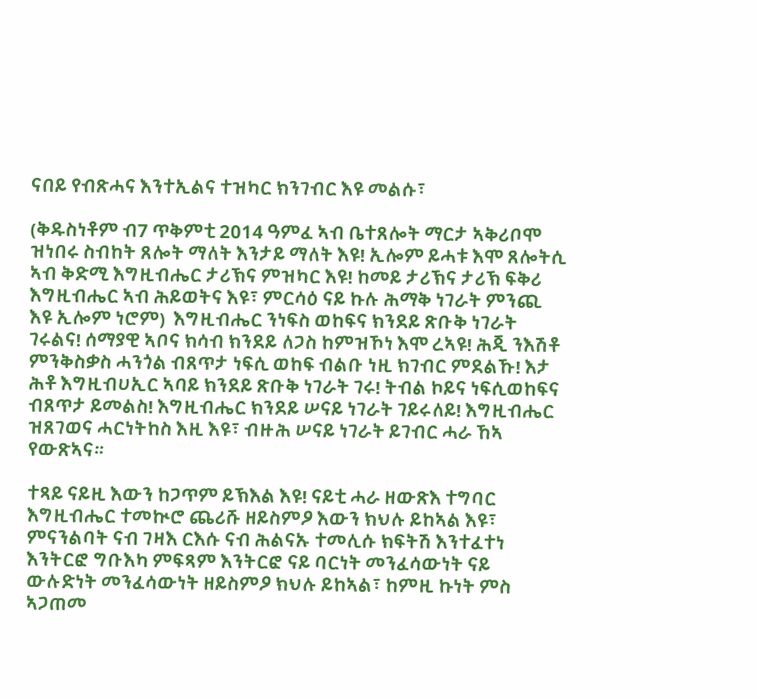ናበይ የብጽሓና እንተኢልና ተዝካር ክንገብር እዩ መልሱ፣

(ቅዱስነቶም ብ7 ጥቅምቲ 2014 ዓምፈ ኣብ ቤተጸሎት ማርታ ኣቅሪቦሞ ዝነበሩ ስብከት ጸሎት ማለት እንታይ ማለት እዩ! ኢሎም ይሓቱ እሞ ጸሎትሲ ኣብ ቅድሚ እግዚብሔር ታሪኽና ምዝካር እዩ! ከመይ ታሪኽና ታሪኽ ፍቅሪ እግዚብሔር ኣብ ሕይወትና እዩ፣ ምርሳዕ ናይ ኩሉ ሕማቅ ነገራት ምንጪ እዩ ኢሎም ነሮም)  እግዚብሔር ንነፍስ ወከፍና ክንደይ ጽቡቅ ነገራት ገሩልና! ሰማያዊ ኣቦና ክሳብ ክንደይ ለጋስ ከምዝኾነ እሞ ረኣዩ! ሕጂ ንእሽቶ ምንቅስቃስ ሓንጎል ብጸጥታ ነፍሲ ወከፍ ብልቡ ነዚ ክገብር ምደልኹ! እታ ሕቶ እግዚብሀኢር ኣባይ ክንደይ ጽቡቅ ነገራት ገሩ! ትብል ኮይና ነፍሲወከፍና ብጸጥታ ይመልስ! እግዚብሔር ክንደይ ሠናይ ነገራት ገይሩለይ! እግዚብሔር ዝጸገወና ሓርነትከስ እዚ እዩ፣ ብዙሕ ሠናይ ነገራት ይገብር ሓራ ኸኣ የውጽኣና።

ተጻይ ናይዚ እውን ከጋጥም ይኽእል እዩ! ናይቲ ሓራ ዘውጽእ ተግባር እግዚብሔር ተመኲሮ ጨሪሹ ዘይስምዖ እውን ክህሉ ይከኣል እዩ፣ ምናንልባት ናብ ገዛእ ርእሱ ናብ ሕልናኡ ተመሊሱ ክፍትሽ እንተፈተነ እንትርፎ ግቡእካ ምፍጻም እንትርፎ ናይ ባርነት መንፈሳውነት ናይ ውሉድነት መንፈሳውነት ዘይስምዖ ክህሉ ይከኣል፣ ከምዚ ኩነት ምስ ኣጋጠመ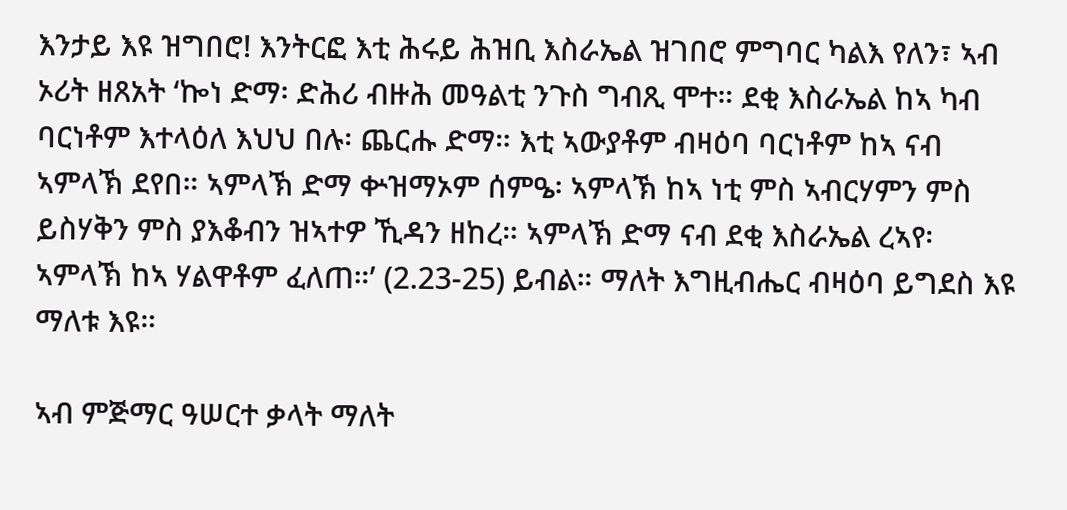እንታይ እዩ ዝግበሮ! እንትርፎ እቲ ሕሩይ ሕዝቢ እስራኤል ዝገበሮ ምግባር ካልእ የለን፣ ኣብ ኦሪት ዘጸአት ‘ኰነ ድማ፡ ድሕሪ ብዙሕ መዓልቲ ንጉስ ግብጺ ሞተ። ደቂ እስራኤል ከኣ ካብ ባርነቶም እተላዕለ እህህ በሉ፡ ጨርሑ ድማ። እቲ ኣውያቶም ብዛዕባ ባርነቶም ከኣ ናብ ኣምላኽ ደየበ። ኣምላኽ ድማ ቍዝማኦም ሰምዔ፡ ኣምላኽ ከኣ ነቲ ምስ ኣብርሃምን ምስ ይስሃቅን ምስ ያእቆብን ዝኣተዎ ኺዳን ዘከረ። ኣምላኽ ድማ ናብ ደቂ እስራኤል ረኣየ፡ ኣምላኽ ከኣ ሃልዋቶም ፈለጠ።’ (2.23-25) ይብል። ማለት እግዚብሔር ብዛዕባ ይግደስ እዩ ማለቱ እዩ።

ኣብ ምጅማር ዓሠርተ ቃላት ማለት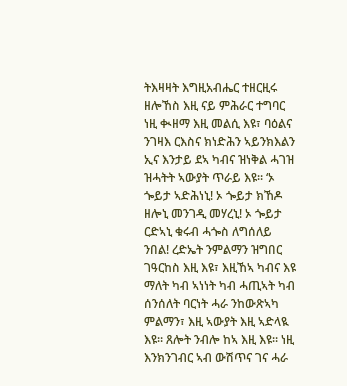ትእዛዛት እግዚአብሔር ተዘርዚሩ ዘሎኸስ እዚ ናይ ምሕራር ተግባር ነዚ ቊዘማ እዚ መልሲ እዩ፣ ባዕልና ንገዛእ ርእስና ክነድሕን ኣይንክእልን ኢና እንታይ ደኣ ካብና ዝነቅል ሓገዝ ዝሓትት ኣውያት ጥራይ እዩ። ‘ኦ ጐይታ ኣድሕነኒ! ኦ ጐይታ ክኸዶ ዘሎኒ መንገዲ መሃረኒ! ኦ ጐይታ ርድኣኒ ቁሩብ ሓጐስ ለግሰለይ ንበል! ረድኤት ንምልማን ዝግበር ገዓርከስ እዚ እዩ፣ እዚኸኣ ካብና እዩ ማለት ካብ ኣነነት ካብ ሓጢኣት ካብ ሰንሰለት ባርነት ሓራ ንከውጽኣካ ምልማን፣ እዚ ኣውያት እዚ ኣድላዪ እዩ። ጸሎት ንብሎ ከኣ እዚ እዩ። ነዚ እንክንገብር ኣብ ውሽጥና ገና ሓራ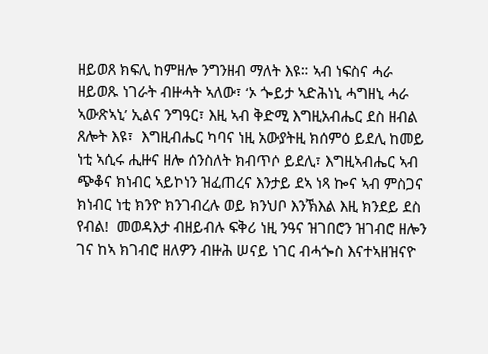ዘይወጸ ክፍሊ ከምዘሎ ንግንዘብ ማለት እዩ። ኣብ ነፍስና ሓራ ዘይወጹ ነገራት ብዙሓት ኣለው፣ ‘ኦ ጐይታ ኣድሕነኒ ሓግዘኒ ሓራ ኣውጽኣኒ’ ኢልና ንግዓር፣ እዚ ኣብ ቅድሚ እግዚአብሔር ደስ ዘብል ጸሎት እዩ፣  እግዚብሔር ካባና ነዚ አውያትዚ ክሰምዕ ይደሊ ከመይ ነቲ ኣሲሩ ሒዙና ዘሎ ሰንስለት ክብጥሶ ይደሊ፣ እግዚኣብሔር ኣብ ጭቆና ክነብር ኣይኮነን ዝፈጠረና እንታይ ደኣ ነጻ ኰና ኣብ ምስጋና ክነብር ነቲ ክንዮ ክንገብረሉ ወይ ክንህቦ እንኽእል እዚ ክንደይ ደስ የብል!  መወዳእታ ብዘይብሉ ፍቅሪ ነዚ ንዓና ዝገበሮን ዝገብሮ ዘሎን ገና ከኣ ክገብሮ ዘለዎን ብዙሕ ሠናይ ነገር ብሓጐስ እናተኣዘዝናዮ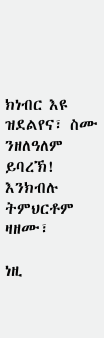ክነብር እዩ ዝደልየና፣ ስሙ ንዘለዓለም ይባረኽ! እንክብሉ ትምህርቶም ዛዘሙ፣

ነዚ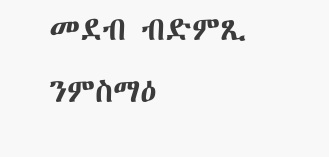መደብ ብድምጺ ንምስማዕ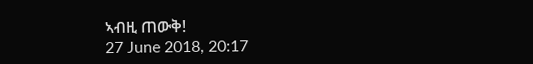ኣብዚ ጠውቅ!
27 June 2018, 20:17